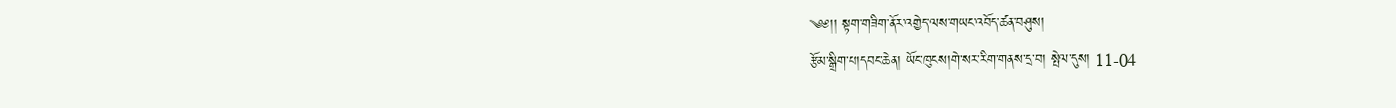༄༅།། སྟག་གཟིག་ནོར་འགྱེད་ལས་གཡང་འབོད་ཚན་བཤུས།
རྩོམ་སྒྲིག་པ།དབང་ཆེན། ཡོང་ཁུངས།གེ་སར་རིག་གནས་དྲ་བ། སྤེལ་དུས། 11-04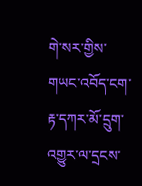གེ་སར་གྱིས་གཡང་འབོད་ངག་རྟ་དཀར་མོ་དྲུག་འགྱུར་ལ་དྲངས་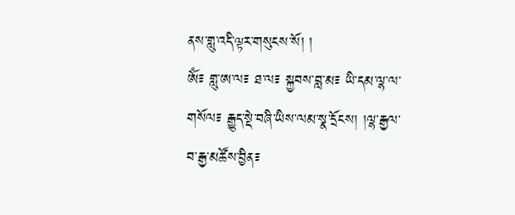ནས་གླུ་འདི་ལྟར་གསུངས་སོ། །
ཨོཾ༴ གླུ་ཨ་ལ༴ ཐ་ལ༴ སྐྱབས་བླ་མ༴ ཡི་དམ་ལྷ་ལ་གསོལ༴ རྒྱུད་སྡེ་བཞི་ཡིས་ལམ་སྣ་དྲོངས། །ལྷ་རྒྱལ་བ་རྒྱ་མཚོས་བྱིན༴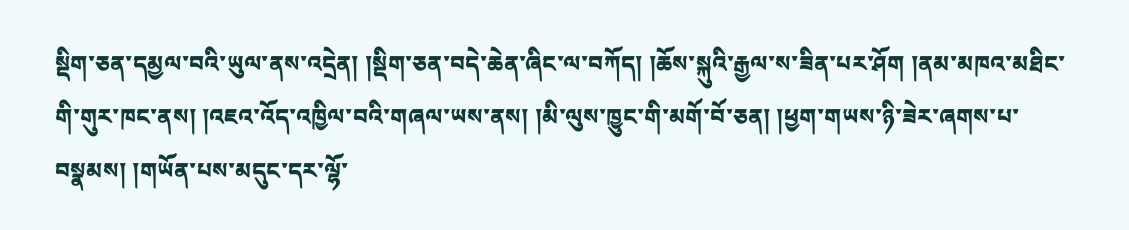སྡིག་ཅན་དམྱལ་བའི་ཡུལ་ནས་འདྲེན། །སྡིག་ཅན་བདེ་ཆེན་ཞིང་ལ་བཀོད། །ཆོས་སྐུའི་རྒྱལ་ས་ཟིན་པར་ཤོག །ནམ་མཁའ་མཐིང་གི་གུར་ཁང་ནས། །འཇའ་འོད་འཁྱིལ་བའི་གཞལ་ཡས་ནས། །མི་ལུས་ཁྱུང་གི་མགོ་བོ་ཅན། །ཕྱག་གཡས་ཉི་ཟེར་ཞགས་པ་བསྣམས། །གཡོན་པས་མདུང་དར་ལྷོ་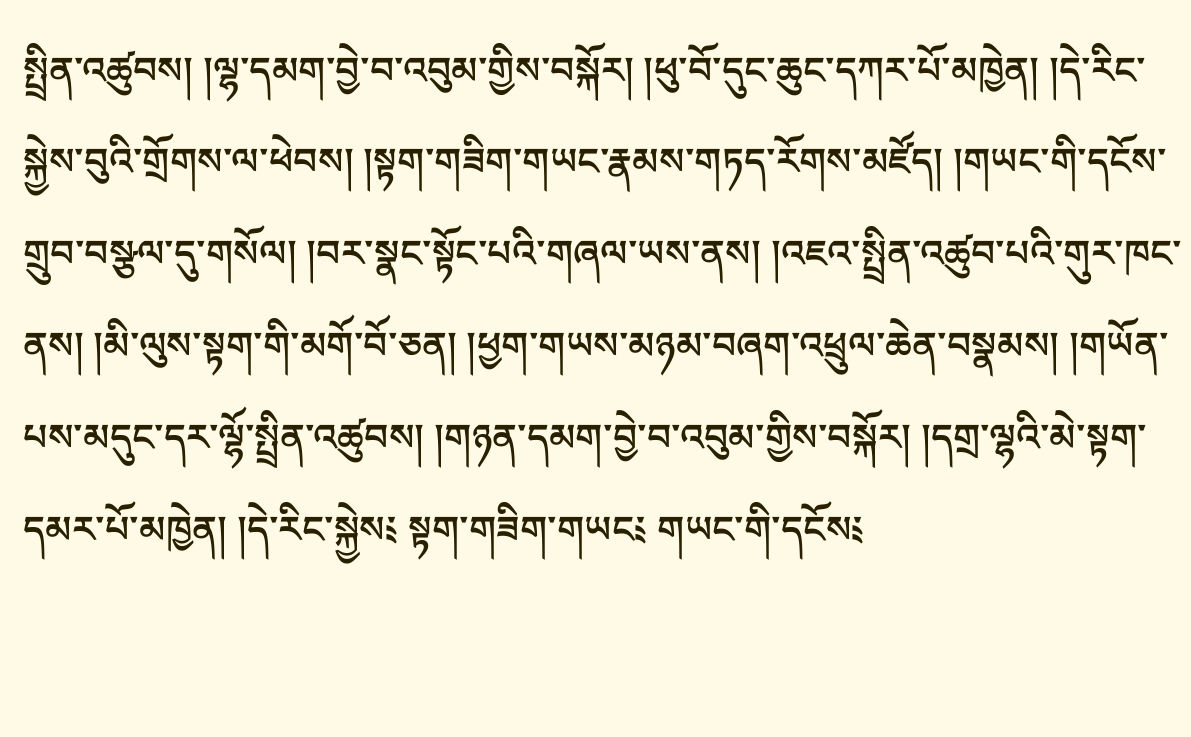སྤྲིན་འཚུབས། །ལྷ་དམག་བྱེ་བ་འབུམ་གྱིས་བསྐོར། །ཕུ་བོ་དུང་ཆུང་དཀར་པོ་མཁྱེན། །དེ་རིང་སྐྱེས་བུའི་གྲོགས་ལ་ཕེབས། །སྟག་གཟིག་གཡང་རྣམས་གཏད་རོགས་མཛོད། །གཡང་གི་དངོས་གྲུབ་བསྩལ་དུ་གསོལ། །བར་སྣང་སྟོང་པའི་གཞལ་ཡས་ནས། །འཇའ་སྤྲིན་འཚུབ་པའི་གུར་ཁང་ནས། །མི་ལུས་སྟག་གི་མགོ་བོ་ཅན། །ཕྱག་གཡས་མཉམ་བཞག་འཕྲུལ་ཆེན་བསྣམས། །གཡོན་པས་མདུང་དར་ལྷོ་སྤྲིན་འཚུབས། །གཉན་དམག་བྱེ་བ་འབུམ་གྱིས་བསྐོར། །དགྲ་ལྷའི་མེ་སྟག་དམར་པོ་མཁྱེན། །དེ་རིང་སྐྱེས༴ སྟག་གཟིག་གཡང༴ གཡང་གི་དངོས༴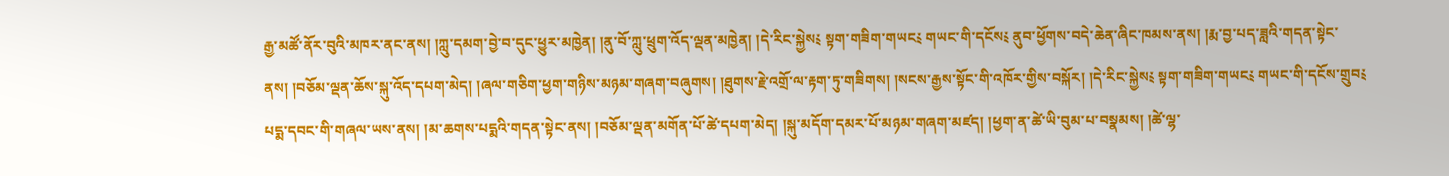རྒྱ་མཚོ་ནོར་བུའི་མཁར་ནང་ནས། །ཀླུ་དམག་བྱེ་བ་དུང་ཕྱུར་མཁྱེན། །ནུ་བོ་ཀླུ་ཕྲུག་འོད་ལྡན་མཁྱེན། །དེ་རིང་སྐྱེས༴ སྟག་གཟིག་གཡང༴ གཡང་གི་དངོས༴ ནུབ་ཕྱོགས་བདེ་ཆེན་ཞིང་ཁམས་ནས། །རྨ་བྱ་པད་ཟླའི་གདན་སྟེང་ནས། །བཅོམ་ལྡན་ཆོས་སྐུ་འོད་དཔག་མེད། །ཞལ་གཅིག་ཕྱག་གཉིས་མཉམ་གཞག་བཞུགས། །ཐུགས་རྗེ་འགྲོ་ལ་རྟག་ཏུ་གཟིགས། །སངས་རྒྱས་སྟོང་གི་འཁོར་གྱིས་བསྐོར། །དེ་རིང་སྐྱེས༴ སྟག་གཟིག་གཡང༴ གཡང་གི་དངོས་གྲུབ༴ པདྨ་དབང་གི་གཞལ་ཡས་ནས། །མ་ཆགས་པདྨའི་གདན་སྟེང་ནས། །བཅོམ་ལྡན་མགོན་པོ་ཚེ་དཔག་མེད། །སྐུ་མདོག་དམར་པོ་མཉམ་གཞག་མཛད། །ཕྱག་ན་ཚེ་ཡི་བུམ་པ་བསྣམས། །ཚེ་ལྷ་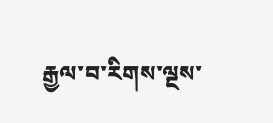རྒྱལ་བ་རིགས་ལྔས་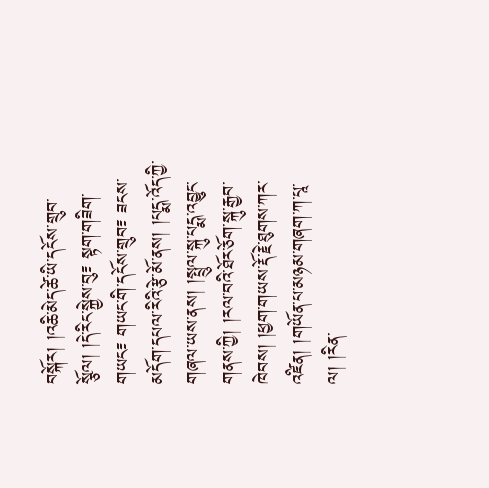བསྐོར། །འཆི་མེད་ཚེ་ཡི་དངོས་གྲུབ་སྩོལ། །དེ་རིང་སྐྱེས་བུ༴ སྟག་གཟིག་གཡང༴ གཡང་གི་དངོས་གྲུབ༴ ཟངས་མདོག་དཔལ་རིའི་རྩེ་མོ་ནས། །པདྨ་འོད་ཀྱི་གཞལ་ཡས་ནས། །སྤྲུལ་སྐུ་པདྨ་འབྱུང་གནས་ཀྱི། །རལ་བའི་ཐོར་ཅོག་སྐུ་རྒྱབ་ཁེབས། །ཕྱག་གཡས་རྡོ་རྗེ་ཐུགས་ཀར་འཛིན། །གཡོན་པ་མཉམ་གཞག་ཀ་པཱ་ལ། །རིན་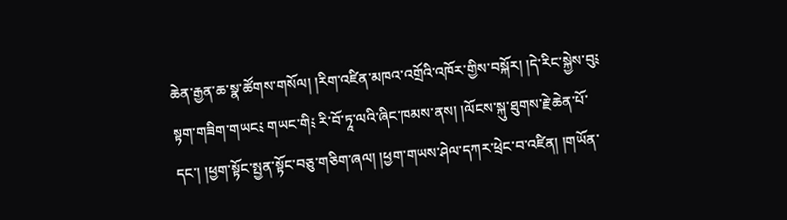ཆེན་རྒྱན་ཆ་སྣ་ཚོགས་གསོལ། །རིག་འཛིན་མཁའ་འགྲོའི་འཁོར་གྱིས་བསྐོར། །དེ་རིང་སྐྱེས་བུ༴ སྟག་གཟིག་གཡང༴ གཡང་གི༴ རི་བོ་ཏཱ་ལའི་ཞིང་ཁམས་ནས། །ལོངས་སྐུ་ཐུགས་རྗེ་ཆེན་པོ་དང་། །ཕྱག་སྟོང་སྤྱན་སྟོང་བཅུ་གཅིག་ཞལ། །ཕྱག་གཡས་ཤེལ་དཀར་ཕྲེང་བ་འཛིན། །གཡོན་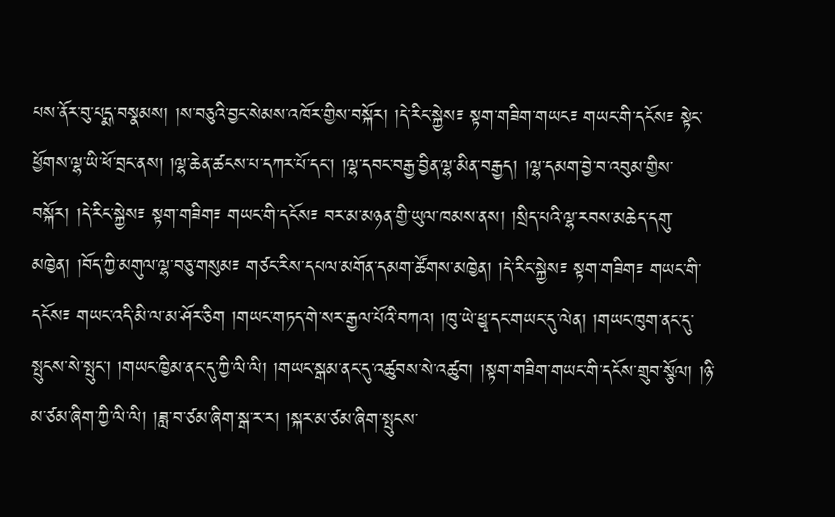པས་ནོར་བུ་པདྨ་བསྣམས། །ས་བཅུའི་བྱང་སེམས་འཁོར་གྱིས་བསྐོར། །དེ་རིང་སྐྱེས༴ སྟག་གཟིག་གཡང༴ གཡང་གི་དངོས༴ སྟེང་ཕྱོགས་ལྷ་ཡི་ཕོ་བྲང་ནས། །ལྷ་ཆེན་ཚངས་པ་དཀར་པོ་དང་། །ལྷ་དབང་བརྒྱ་བྱིན་ལྷ་མིན་བརྒྱད། །ལྷ་དམག་བྱེ་བ་འབུམ་གྱིས་བསྐོར། །དེ་རིང་སྐྱེས༴ སྟག་གཟིག༴ གཡང་གི་དངོས༴ བར་མ་མཉན་གྱི་ཡུལ་ཁམས་ནས། །སྲིད་པའི་ལྷ་རབས་མཆེད་དགུ་མཁྱེན། །བོད་ཀྱི་མགུལ་ལྷ་བཅུ་གསུམ༴ གཙང་རིས་དཔལ་མགོན་དམག་ཚོགས་མཁྱེན། །དེ་རིང་སྐྱེས༴ སྟག་གཟིག༴ གཡང་གི་དངོས༴ གཡང་འདི་མི་ལ་མ་ཤོར་ཅིག །གཡང་གཏད་གེ་སར་རྒྱལ་པོའི་བཀའ། །ཁུ་ཡེ་ཕྱྭ་དང་གཡང་དུ་ལེན། །གཡང་ཁུག་ནང་དུ་སྤུངས་སེ་སྤུང་། །གཡང་ཁྱིམ་ནང་དུ་ཀྱི་ལི་ལི། །གཡང་སྒམ་ནང་དུ་འཚུབས་སེ་འཚུབ། །སྟག་གཟིག་གཡང་གི་དངོས་གྲུབ་སྩོལ། །ཉི་མ་ཙམ་ཞིག་ཀྱི་ལི་ལི། །ཟླ་བ་ཙམ་ཞིག་སྒ་ར་ར། །སྐར་མ་ཙམ་ཞིག་སྤུངས་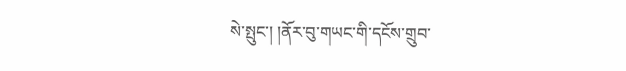སེ་སྤུང་། །ནོར་བུ་གཡང་གི་དངོས་གྲུབ་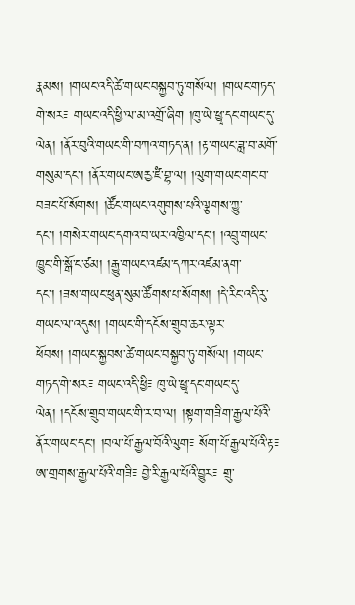རྣམས། །གཡང་འདི་ཚེ་གཡང་བསྐྱབ་ཏུ་གསོལ། །གཡང་གཏད་གེ་སར༴ གཡང་འདི་ཕྱི་ལ་མ་འགྲོ་ཞིག །ཁུ་ཡེ་ཕྱྭ་དང་གཡང་དུ་ལེན། །ནོར་བུའི་གཡང་གི་བཀའ་གཏད་ན། །རྟ་གཡང་ཟླ་བ་མགོ་གསུམ་དང་། །ནོར་གཡང་ཨརྱ་ཛཾ་བྷ་ལ། །ལུག་གཡང་གང་བ་བཟང་པོ་སོགས། །ཚོང་གཡང་འགུགས་པའི་ལྕགས་ཀྱུ་དང་། །གསེར་གཡང་དགའ་བ་ཡར་འཁྱིལ་དང་། །འབྲུ་གཡང་ཁྱུང་གི་སྒོ་ང་ཙམ། །རྒྱུ་གཡང་འཛམ་དཀར་འཛམ་ནག་དང་། །ཟས་གཡང་ཕུན་སུམ་ཚོགས་པ་སོགས། །དེ་རིང་འདི་རུ་གཡང་ལ་འདུས། །གཡང་གི་དངོས་གྲུབ་ཆར་ལྟར་ཕོབས། །གཡང་སྐྱབས་ཚེ་གཡང་བསྐྱབ་ཏུ་གསོལ། །གཡང་གཏད་གེ་སར༴ གཡང་འདི་ཕྱི༴ ཁུ་ཡེ་ཕྱྭ་དང་གཡང་དུ་ལེན། །དངོས་གྲུབ་གཡང་གི་ར་བ་ལ། །སྟག་གཟིག་རྒྱལ་པོའི་ནོར་གཡང་དང་། །བལ་པོ་རྒྱལ་བོའི་ལུག༴ སོག་པོ་རྒྱལ་པོའི་རྟ༴ ཨ་གྲགས་རྒྱལ་པོའི་གཟི༴ བྱེ་རི་རྒྱལ་པོའི་བྱུར༴ གྲུ་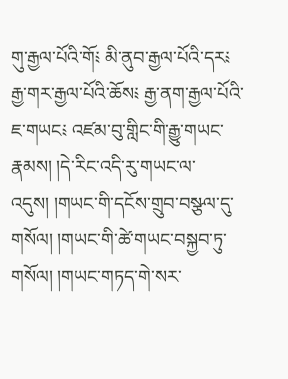གུ་རྒྱལ་པོའི་གོ༴ མི་ནུབ་རྒྱལ་པོའི་དར༴ རྒྱ་གར་རྒྱལ་པོའི་ཆོས༴ རྒྱ་ནག་རྒྱལ་པོའི་ཇ་གཡང༴ འཛམ་བུ་གླིང་གི་རྒྱུ་གཡང་རྣམས། །དེ་རིང་འདི་རུ་གཡང་ལ་འདུས། །གཡང་གི་དངོས་གྲུབ་བསྩལ་དུ་གསོལ། །གཡང་གི་ཚེ་གཡང་བསྐྱབ་ཏུ་གསོལ། །གཡང་གཏད་གེ་སར་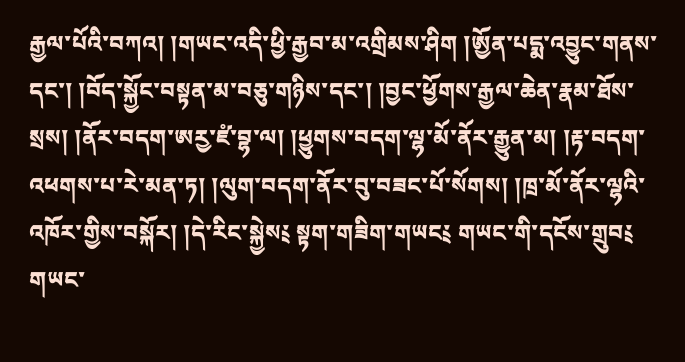རྒྱལ་པོའི་བཀའ། །གཡང་འདི་ཕྱི་རྒྱབ་མ་འགྲིམས་ཤིག །ཨྱོན་པདྨ་འབྱུང་གནས་དང་། །བོད་སྐྱོང་བསྟན་མ་བཅུ་གཉིས་དང་། །བྱང་ཕྱོགས་རྒྱལ་ཆེན་རྣམ་ཐོས་སྲས། །ནོར་བདག་ཨརྱ་ཛཾ་བྷ་ལ། །ཕྱུགས་བདག་ལྷ་མོ་ནོར་རྒྱུན་མ། །རྟ་བདག་འཕགས་པ་རེ་མན་ཏ། །ལུག་བདག་ནོར་བུ་བཟང་པོ་སོགས། །ཁྲ་མོ་ནོར་ལྷའི་འཁོར་གྱིས་བསྐོར། །དེ་རིང་སྐྱེས༴ སྟག་གཟིག་གཡང༴ གཡང་གི་དངོས་གྲུབ༴ གཡང་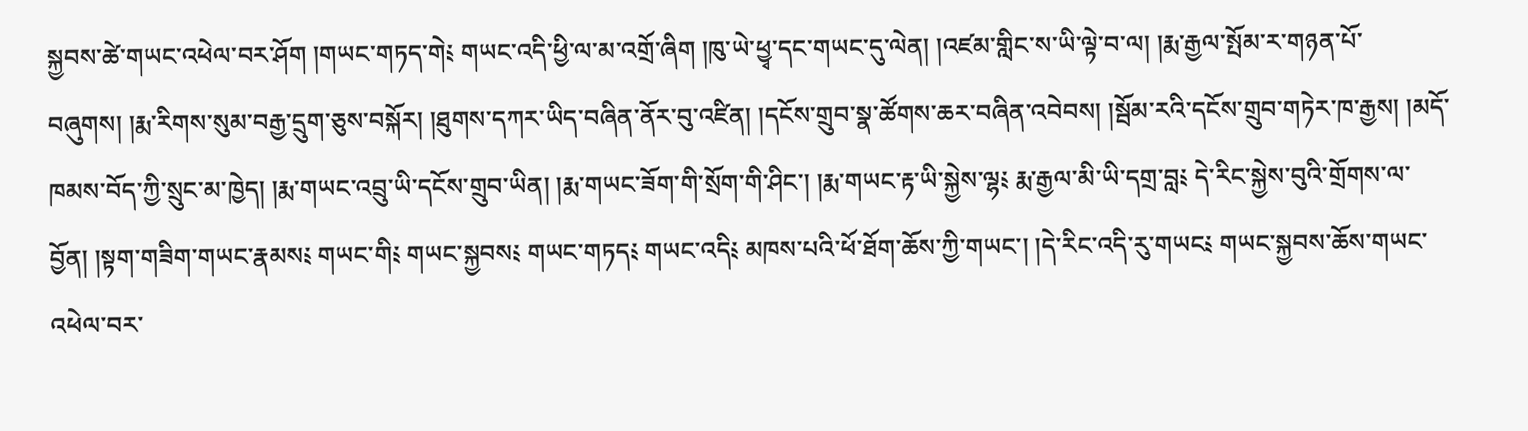སྐྱབས་ཚེ་གཡང་འཕེལ་བར་ཤོག །གཡང་གཏད་གེ༴ གཡང་འདི་ཕྱི་ལ་མ་འགྲོ་ཞིག །ཁུ་ཡེ་ཕྱྭ་དང་གཡང་དུ་ལེན། །འཛམ་གླིང་ས་ཡི་ལྟེ་བ་ལ། །རྨ་རྒྱལ་སྤོམ་ར་གཉན་པོ་བཞུགས། །རྨ་རིགས་སུམ་བརྒྱ་དྲུག་ཅུས་བསྐོར། །ཐུགས་དཀར་ཡིད་བཞིན་ནོར་བུ་འཛིན། །དངོས་གྲུབ་སྣ་ཚོགས་ཆར་བཞིན་འབེབས། །སྦོམ་རའི་དངོས་གྲུབ་གཏེར་ཁ་རྒྱས། །མདོ་ཁམས་བོད་ཀྱི་སྲུང་མ་ཁྱེད། །རྨ་གཡང་འབྲུ་ཡི་དངོས་གྲུབ་ཡིན། །རྨ་གཡང་ཟོག་གི་སྲོག་གི་ཤིང་། །རྨ་གཡང་རྟ་ཡི་སྐྱེས་ལྷ༴ རྨ་རྒྱལ་མི་ཡི་དགྲ་བླ༴ དེ་རིང་སྐྱེས་བུའི་གྲོགས་ལ་བྱོན། །སྟག་གཟིག་གཡང་རྣམས༴ གཡང་གི༴ གཡང་སྐྱབས༴ གཡང་གཏད༴ གཡང་འདི༴ མཁས་པའི་ཕོ་ཐོག་ཆོས་ཀྱི་གཡང་། །དེ་རིང་འདི་རུ་གཡང༴ གཡང་སྐྱབས་ཆོས་གཡང་འཕེལ་བར་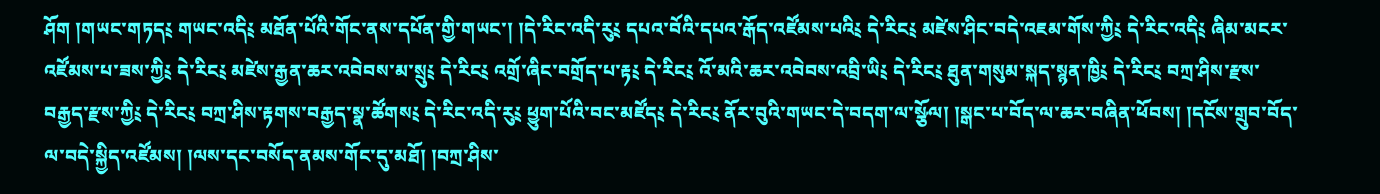ཤོག །གཡང་གཏད༴ གཡང་འདི༴ མཐོན་པོའི་གོང་ནས་དཔོན་གྱི་གཡང་། །དེ་རིང་འདི་རུ༴ དཔའ་བོའི་དཔའ་རྒོད་འཛོམས་པའི༴ དེ་རིང༴ མཛེས་ཤིང་བདེ་འཇམ་གོས་ཀྱི༴ དེ་རིང་འདི༴ ཞིམ་མངར་འཛོམས་པ་ཟས་ཀྱི༴ དེ་རིང༴ མཛེས་རྒྱན་ཆར་འབེབས་མ་སྲུ༴ དེ་རིང༴ འགྲོ་ཞིང་བགྲོད་པ་རྟ༴ དེ་རིང༴ འོ་མའི་ཆར་འབེབས་འབྲི་ཡི༴ དེ་རིང༴ ཐུན་གསུམ་སྐད་སྙན་ཁྱི༴ དེ་རིང༴ བཀྲ་ཤིས་རྫས་བརྒྱད་རྫས་ཀྱི༴ དེ་རིང༴ བཀྲ་ཤིས་རྟགས་བརྒྱད་སྣ་ཚོགས༴ དེ་རིང་འདི་རུ༴ ཕྱུག་པོའི་བང་མཛོད༴ དེ་རིང༴ ནོར་བུའི་གཡང་དེ་བདག་ལ་སྩོལ། །སྒང་པ་བོད་ལ་ཆར་བཞིན་ཕོབས། །དངོས་གྲུབ་བོད་ལ་བདེ་སྐྱིད་འཛོམས། །ལས་དང་བསོད་ནམས་གོང་དུ་མཐོ། །བཀྲ་ཤིས་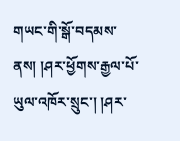གཡང་གི་སྒོ་བདམས་ནས། །ཤར་ཕྱོགས་རྒྱལ་པོ་ཡུལ་འཁོར་སྲུང་། །ཤར་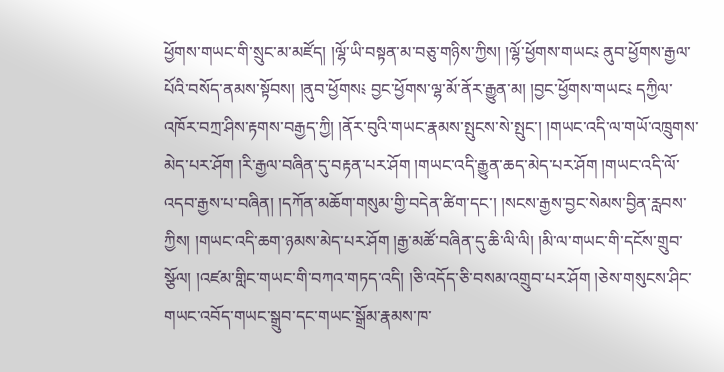ཕྱོགས་གཡང་གི་སྲུང་མ་མཛོད། །ལྷོ་ཡི་བསྟན་མ་བཅུ་གཉིས་ཀྱིས། །ལྷོ་ཕྱོགས་གཡང༴ ནུབ་ཕྱོགས་རྒྱལ་པོའི་བསོད་ནམས་སྟོབས། །ནུབ་ཕྱོགས༴ བྱང་ཕྱོགས་ལྷ་མོ་ནོར་རྒྱུན་མ། །བྱང་ཕྱོགས་གཡང༴ དཀྱིལ་འཁོར་བཀྲ་ཤིས་རྟགས་བརྒྱད་ཀྱི། །ནོར་བུའི་གཡང་རྣམས་སྤུངས་སེ་སྤུང་། །གཡང་འདི་ལ་གཡོ་འཁྲུགས་མེད་པར་ཤོག །རི་རྒྱལ་བཞིན་དུ་བརྟན་པར་ཤོག །གཡང་འདི་རྒྱུན་ཆད་མེད་པར་ཤོག །གཡང་འདི་ལོ་འདབ་རྒྱས་པ་བཞིན། །དཀོན་མཆོག་གསུམ་གྱི་བདེན་ཚིག་དང་། །སངས་རྒྱས་བྱང་སེམས་བྱིན་རླབས་ཀྱིས། །གཡང་འདི་ཆག་ཉམས་མེད་པར་ཤོག །རྒྱ་མཚོ་བཞིན་དུ་ཆི་ལི་ལི། །མི་ལ་གཡང་གི་དངོས་གྲུབ་སྩོལ། །འཛམ་གླིང་གཡང་གི་བཀའ་གཏད་འདི། །ཅི་འདོད་ཅི་བསམ་འགྲུབ་པར་ཤོག །ཅེས་གསུངས་ཤིང་གཡང་འབོད་གཡང་སྒྲུབ་དང་གཡང་སྒྲོམ་རྣམས་ཁ་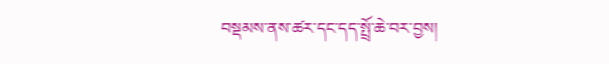བསྡམས་ནས་ཚར་དང་དད་སྤྲོ་ཆེ་བར་བྱས།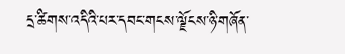དྲ་ཚིགས་འདིའི་པར་དབང་གངས་ལྗོངས་ཉི་གཞོན་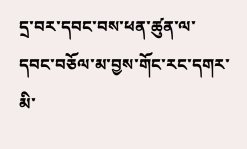དྲ་བར་དབང་བས་ཕན་ཚུན་ལ་དབང་བཅོལ་མ་བྱས་གོང་རང་དགར་མི་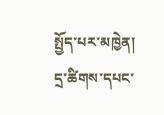སྤྱོད་པར་མཁྱེན།
དྲ་ཚིགས་དཔང་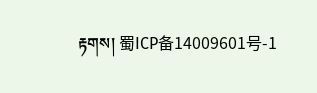རྟགས། 蜀ICP备14009601号-1